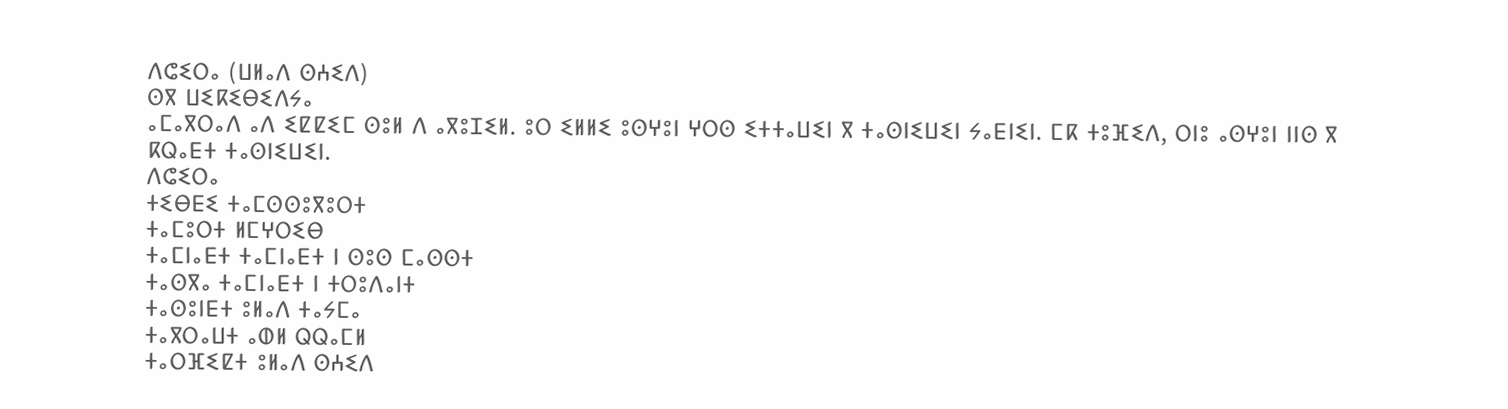ⴷⵛⵉⵔⴰ (ⵡⵍⴰⴷ ⵙⵄⵉⴷ)
ⵙⴳ ⵡⵉⴽⵉⴱⵉⴷⵢⴰ
ⴰⵎⴰⴳⵔⴰⴷ ⴰⴷ ⵉⵇⵇⵉⵎ ⵙⵓⵍ ⴷ ⴰⴳⵓⵊⵉⵍ. ⵓⵔ ⵉⵍⵍⵉ ⵓⵙⵖⵓⵏ ⵖⵔⵙ ⵉⵜⵜⴰⵡⵉⵏ ⴳ ⵜⴰⵙⵏⵉⵡⵉⵏ ⵢⴰⴹⵏⵉⵏ. ⵎⴽ ⵜⵓⴼⵉⴷ, ⵔⵏⵓ ⴰⵙⵖⵓⵏ ⵏⵏⵙ ⴳ ⴽⵕⴰⴹⵜ ⵜⴰⵙⵏⵉⵡⵉⵏ.
ⴷⵛⵉⵔⴰ
ⵜⵉⴱⴹⵉ ⵜⴰⵎⵙⵙⵓⴳⵓⵔⵜ
ⵜⴰⵎⵓⵔⵜ ⵍⵎⵖⵔⵉⴱ
ⵜⴰⵎⵏⴰⴹⵜ ⵜⴰⵎⵏⴰⴹⵜ ⵏ ⵙⵓⵙ ⵎⴰⵙⵙⵜ
ⵜⴰⵙⴳⴰ ⵜⴰⵎⵏⴰⴹⵜ ⵏ ⵜⵔⵓⴷⴰⵏⵜ
ⵜⴰⵙⵓⵏⴹⵜ ⵓⵍⴰⴷ ⵜⴰⵢⵎⴰ
ⵜⴰⴳⵔⴰⵡⵜ ⴰⵀⵍ ⵕⵕⴰⵎⵍ
ⵜⴰⵔⴼⵉⵇⵜ ⵓⵍⴰⴷ ⵙⵄⵉⴷ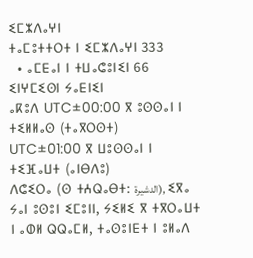ⵉⵎⵣⴷⴰⵖⵏ
ⵜⴰⵎⵓⵜⵜⵔⵜ ⵏ ⵉⵎⵣⴷⴰⵖⵏ 333
  • ⴰⵎⴹⴰⵏ ⵏ ⵜⵡⴰⵛⵓⵏⵉⵏ 66
ⵉⵏⵖⵎⵉⵙⵏ ⵢⴰⴹⵏⵉⵏ
ⴰⴽⵓⴷ UTC±00:00 ⴳ ⵓⵙⵙⴰⵏ ⵏ ⵜⵉⵍⵍⴰⵙ (ⵜⴰⴳⵔⵙⵜ)
UTC±01:00 ⴳ ⵡⵓⵙⵙⴰⵏ ⵏ ⵜⵉⴼⴰⵡⵜ (ⴰⵏⴱⴷⵓ)
ⴷⵛⵉⵔⴰ (ⵙ ⵜⵄⵕⴰⴱⵜ: الدشيرة), ⵉⴳⴰ ⵢⴰⵏ ⵓⵙⵓⵏ ⵉⵎⵓⵏⵏ, ⵢⵉⵍⵉ ⴳ ⵜⴳⵔⴰⵡⵜ ⵏ ⴰⵀⵍ ⵕⵕⴰⵎⵍ, ⵜⴰⵙⵓⵏⴹⵜ ⵏ ⵓⵍⴰⴷ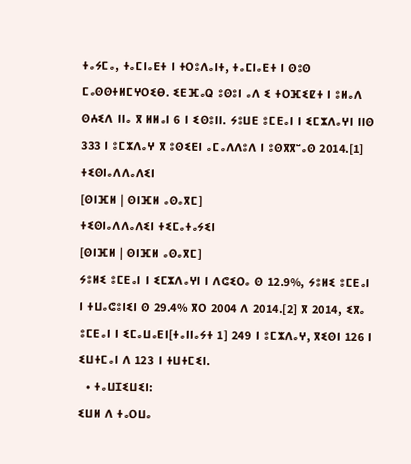ⵜⴰⵢⵎⴰ, ⵜⴰⵎⵏⴰⴹⵜ ⵏ ⵜⵔⵓⴷⴰⵏⵜ, ⵜⴰⵎⵏⴰⴹⵜ ⵏ ⵙⵓⵙ ⵎⴰⵙⵙⵜⵍⵎⵖⵔⵉⴱ. ⵉⴹⴼⴰⵕ ⵓⵙⵓⵏ ⴰⴷ ⵉ ⵜⵔⴼⵉⵇⵜ ⵏ ⵓⵍⴰⴷ ⵙⵄⵉⴷ ⵏⵏⴰ ⴳ ⵍⵍⴰⵏ 6 ⵏ ⵉⵙⵓⵏⵏ. ⵢⵓⵡⴹ ⵓⵎⴹⴰⵏ ⵏ ⵉⵎⵣⴷⴰⵖⵏ ⵏⵏⵙ 333 ⵏ ⵓⵎⵣⴷⴰⵖ ⴳ ⵓⵙⵉⴹⵏ ⴰⵎⴰⴷⴷⵓⴷ ⵏ ⵓⵙⴳⴳⵯⴰⵙ 2014.[1]
ⵜⵉⵙⵏⴰⴷⴷⴰⴷⵉⵏ
[ⵙⵏⴼⵍ | ⵙⵏⴼⵍ ⴰⵙⴰⴳⵎ]
ⵜⵉⵙⵏⴰⴷⴷⴰⴷⵉⵏ ⵜⵉⵎⴰⵜⴰⵢⵉⵏ
[ⵙⵏⴼⵍ | ⵙⵏⴼⵍ ⴰⵙⴰⴳⵎ]
ⵢⵓⵍⵉ ⵓⵎⴹⴰⵏ ⵏ ⵉⵎⵣⴷⴰⵖⵏ ⵏ ⴷⵛⵉⵔⴰ ⵙ 12.9%, ⵢⵓⵍⵉ ⵓⵎⴹⴰⵏ ⵏ ⵜⵡⴰⵛⵓⵏⵉⵏ ⵙ 29.4% ⴳⵔ 2004 ⴷ 2014.[2] ⴳ 2014, ⵉⴳⴰ ⵓⵎⴹⴰⵏ ⵏ ⵉⵎⴰⵡⴰⴹⵏ[ⵜⴰⵏⵏⴰⵢⵜ 1] 249 ⵏ ⵓⵎⵣⴷⴰⵖ, ⴳⵉⵙⵏ 126 ⵏ ⵉⵡⵜⵎⴰⵏ ⴷ 123 ⵏ ⵜⵡⵜⵎⵉⵏ.
  • ⵜⴰⵡⵊⵉⵡⵉⵏ:
ⵉⵡⵍ ⴷ ⵜⴰⵔⵡⴰ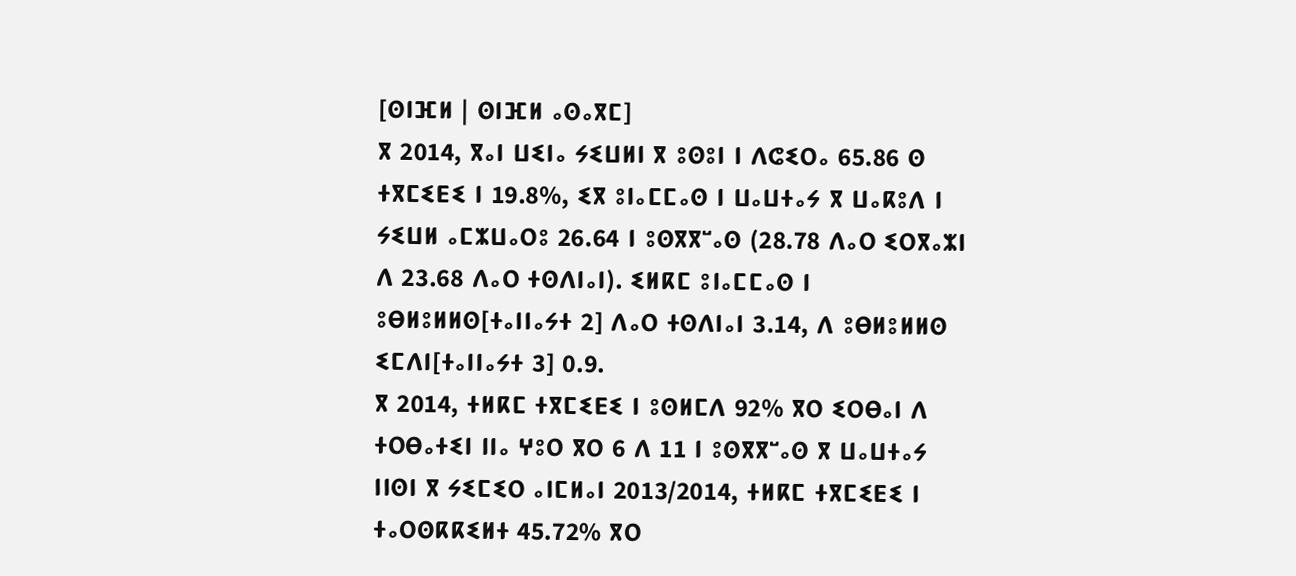[ⵙⵏⴼⵍ | ⵙⵏⴼⵍ ⴰⵙⴰⴳⵎ]
ⴳ 2014, ⴳⴰⵏ ⵡⵉⵏⴰ ⵢⵉⵡⵍⵏ ⴳ ⵓⵙⵓⵏ ⵏ ⴷⵛⵉⵔⴰ 65.86 ⵙ ⵜⴳⵎⵉⴹⵉ ⵏ 19.8%, ⵉⴳ ⵓⵏⴰⵎⵎⴰⵙ ⵏ ⵡⴰⵡⵜⴰⵢ ⴳ ⵡⴰⴽⵓⴷ ⵏ ⵢⵉⵡⵍ ⴰⵎⵣⵡⴰⵔⵓ 26.64 ⵏ ⵓⵙⴳⴳⵯⴰⵙ (28.78 ⴷⴰⵔ ⵉⵔⴳⴰⵣⵏ ⴷ 23.68 ⴷⴰⵔ ⵜⵙⴷⵏⴰⵏ). ⵉⵍⴽⵎ ⵓⵏⴰⵎⵎⴰⵙ ⵏ ⵓⴱⵍⵓⵍⵍⵙ[ⵜⴰⵏⵏⴰⵢⵜ 2] ⴷⴰⵔ ⵜⵙⴷⵏⴰⵏ 3.14, ⴷ ⵓⴱⵍⵓⵍⵍⵙ ⵉⵎⴷⵏ[ⵜⴰⵏⵏⴰⵢⵜ 3] 0.9.
ⴳ 2014, ⵜⵍⴽⵎ ⵜⴳⵎⵉⴹⵉ ⵏ ⵓⵙⵍⵎⴷ 92% ⴳⵔ ⵉⵔⴱⴰⵏ ⴷ ⵜⵔⴱⴰⵜⵉⵏ ⵏⵏⴰ ⵖⵓⵔ ⴳⵔ 6 ⴷ 11 ⵏ ⵓⵙⴳⴳⵯⴰⵙ ⴳ ⵡⴰⵡⵜⴰⵢ ⵏⵏⵙⵏ ⴳ ⵢⵉⵎⵉⵔ ⴰⵏⵎⵍⴰⵏ 2013/2014, ⵜⵍⴽⵎ ⵜⴳⵎⵉⴹⵉ ⵏ ⵜⴰⵔⵙⴽⴽⵉⵍⵜ 45.72% ⴳⵔ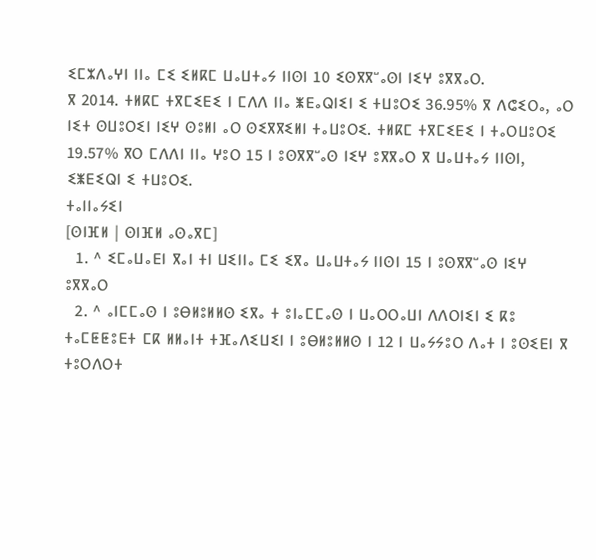ⵉⵎⵣⴷⴰⵖⵏ ⵏⵏⴰ ⵎⵉ ⵉⵍⴽⵎ ⵡⴰⵡⵜⴰⵢ ⵏⵏⵙⵏ 10 ⵉⵙⴳⴳⵯⴰⵙⵏ ⵏⵉⵖ ⵓⴳⴳⴰⵔ.
ⴳ 2014. ⵜⵍⴽⵎ ⵜⴳⵎⵉⴹⵉ ⵏ ⵎⴷⴷ ⵏⵏⴰ ⵥⴹⴰⵕⵏⵉⵏ ⵉ ⵜⵡⵓⵔⵉ 36.95% ⴳ ⴷⵛⵉⵔⴰ, ⴰⵔ ⵏⵉⵜ ⵙⵡⵓⵔⵉⵏ ⵏⵉⵖ ⵙⵓⵍⵏ ⴰⵔ ⵙⵉⴳⴳⵉⵍⵏ ⵜⴰⵡⵓⵔⵉ. ⵜⵍⴽⵎ ⵜⴳⵎⵉⴹⵉ ⵏ ⵜⴰⵔⵡⵓⵔⵉ 19.57% ⴳⵔ ⵎⴷⴷⵏ ⵏⵏⴰ ⵖⵓⵔ 15 ⵏ ⵓⵙⴳⴳⵯⴰⵙ ⵏⵉⵖ ⵓⴳⴳⴰⵔ ⴳ ⵡⴰⵡⵜⴰⵢ ⵏⵏⵙⵏ, ⵉⵥⴹⵉⵕⵏ ⵉ ⵜⵡⵓⵔⵉ.
ⵜⴰⵏⵏⴰⵢⵉⵏ
[ⵙⵏⴼⵍ | ⵙⵏⴼⵍ ⴰⵙⴰⴳⵎ]
  1. ^ ⵉⵎⴰⵡⴰⴹⵏ ⴳⴰⵏ ⵜⵏ ⵡⵉⵏⵏⴰ ⵎⵉ ⵉⴳⴰ ⵡⴰⵡⵜⴰⵢ ⵏⵏⵙⵏ 15 ⵏ ⵓⵙⴳⴳⵯⴰⵙ ⵏⵉⵖ ⵓⴳⴳⴰⵔ
  2. ^ ⴰⵏⵎⵎⴰⵙ ⵏ ⵓⴱⵍⵓⵍⵍⵙ ⵉⴳⴰ ⵜ ⵓⵏⴰⵎⵎⴰⵙ ⵏ ⵡⴰⵔⵔⴰⵡⵏ ⴷⴷⵔⵏⵉⵏ ⵉ ⴽⵓ ⵜⴰⵎⵟⵟⵓⴹⵜ ⵎⴽ ⵍⵍⴰⵏⵜ ⵜⴼⴰⴷⵉⵡⵉⵏ ⵏ ⵓⴱⵍⵓⵍⵍⵙ ⵏ 12 ⵏ ⵡⴰⵢⵢⵓⵔ ⴷⴰⵜ ⵏ ⵓⵙⵉⴹⵏ ⴳ ⵜⵓⵔⴷⵔⵜ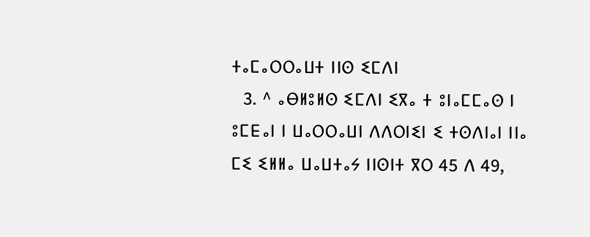ⵜⴰⵎⴰⵔⵔⴰⵡⵜ ⵏⵏⵙ ⵉⵎⴷⵏ
  3. ^ ⴰⴱⵍⵓⵍⵙ ⵉⵎⴷⵏ ⵉⴳⴰ ⵜ ⵓⵏⴰⵎⵎⴰⵙ ⵏ ⵓⵎⴹⴰⵏ ⵏ ⵡⴰⵔⵔⴰⵡⵏ ⴷⴷⵔⵏⵉⵏ ⵉ ⵜⵙⴷⵏⴰⵏ ⵏⵏⴰ ⵎⵉ ⵉⵍⵍⴰ ⵡⴰⵡⵜⴰⵢ ⵏⵏⵙⵏⵜ ⴳⵔ 45 ⴷ 49,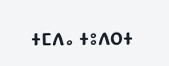ⵜⵎⴷⴰ ⵜⵓⴷⵔⵜ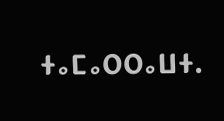ⵜⴰⵎⴰⵔⵔⴰⵡⵜ.